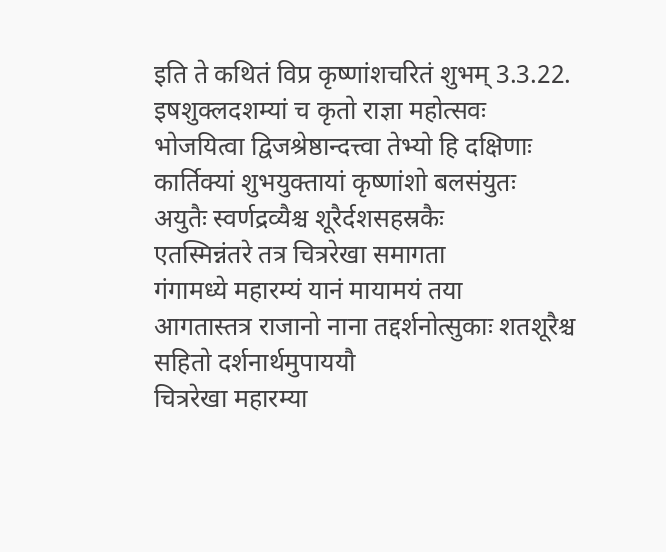इति ते कथितं विप्र कृष्णांशचरितं शुभम् 3.3.22.
इषशुक्लदशम्यां च कृतो राज्ञा महोत्सवः
भोजयित्वा द्विजश्रेष्ठान्दत्त्वा तेभ्यो हि दक्षिणाः
कार्तिक्यां शुभयुक्तायां कृष्णांशो बलसंयुतः
अयुतैः स्वर्णद्रव्यैश्च शूरैर्दशसहस्रकैः
एतस्मिन्नंतरे तत्र चित्ररेखा समागता
गंगामध्ये महारम्यं यानं मायामयं तया
आगतास्तत्र राजानो नाना तद्दर्शनोत्सुकाः शतशूरैश्च सहितो दर्शनार्थमुपाययौ
चित्ररेखा महारम्या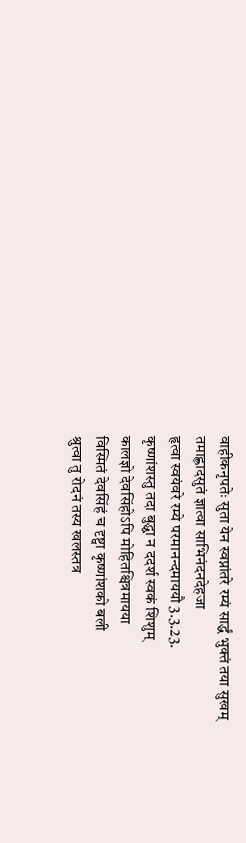वाहीकनृपतेः सुता येन स्वप्नांतरे रम्यं सार्द्धं भुक्तं तया सुखम्
तमाह्लादसुतं ज्ञात्वा साभिनंदनदेहजा
हृत्वा स्वयंवरे रम्ये परमानन्दमाययौ 3.3.23.
कृष्णांशस्तु तदा बुद्ध्वा न ददर्श स्वकं शिशुम्
कालज्ञो देवसिंहोऽपि मोहितश्चित्रमायया
विस्मितं देवसिंहं च दृष्ट्वा कृष्णांशको बली
श्रुत्वा तु रोदनं तस्य खलस्तत्र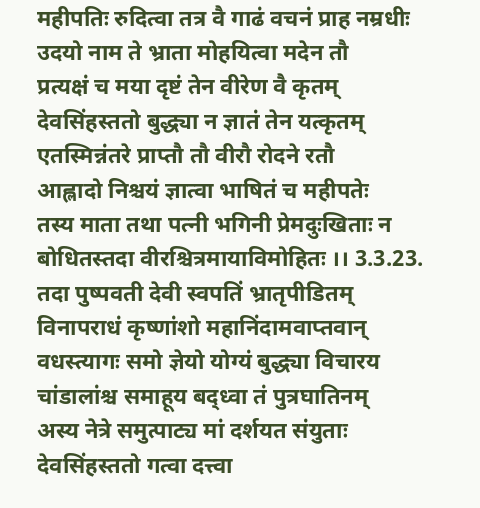महीपतिः रुदित्वा तत्र वै गाढं वचनं प्राह नम्रधीः
उदयो नाम ते भ्राता मोहयित्वा मदेन तौ
प्रत्यक्षं च मया दृष्टं तेन वीरेण वै कृतम्
देवसिंहस्ततो बुद्ध्या न ज्ञातं तेन यत्कृतम्
एतस्मिन्नंतरे प्राप्तौ तौ वीरौ रोदने रतौ
आह्लादो निश्चयं ज्ञात्वा भाषितं च महीपतेः
तस्य माता तथा पत्नी भगिनी प्रेमदुःखिताः न बोधितस्तदा वीरश्चित्रमायाविमोहितः ।। 3.3.23.
तदा पुष्पवती देवी स्वपतिं भ्रातृपीडितम्
विनापराधं कृष्णांशो महानिंदामवाप्तवान्
वधस्त्यागः समो ज्ञेयो योग्यं बुद्ध्या विचारय
चांडालांश्च समाहूय बद्ध्वा तं पुत्रघातिनम्
अस्य नेत्रे समुत्पाट्य मां दर्शयत संयुताः
देवसिंहस्ततो गत्वा दत्त्वा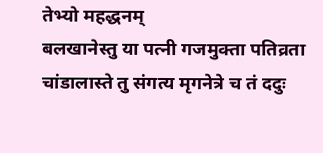तेभ्यो महद्धनम्
बलखानेस्तु या पत्नी गजमुक्ता पतिव्रता
चांडालास्ते तु संगत्य मृगनेत्रे च तं ददुः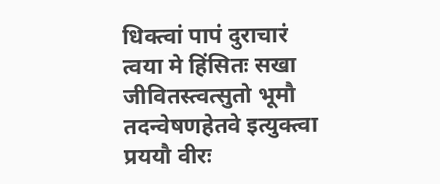धिक्त्वां पापं दुराचारं त्वया मे हिंसितः सखा
जीवितस्त्वत्सुतो भूमौ तदन्वेषणहेतवे इत्युक्त्वा प्रययौ वीरः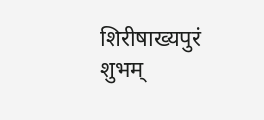शिरीषाख्यपुरं शुभम्